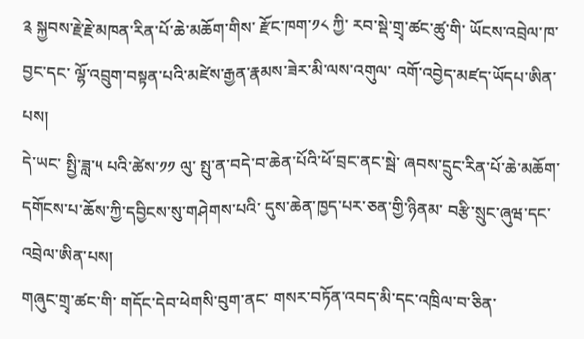༉ སྐྱབས་རྗེ་རྗེ་མཁན་རིན་པོ་ཆེ་མཆོག་གིས་ རྫོང་ཁག་༡༨ ཀྱི་ རབ་སྡེ་གྲྭ་ཚང་ཚུ་གི་ ཡོངས་འབྲེལ་ཁ་བྱང་དང་ ལྷོ་འབྲུག་བསྟན་པའི་མཛེས་རྒྱན་རྣམས་ཟེར་མི་ལས་འགུལ་ འགོ་འབྱེད་མཛད་ཡོདཔ་ཨིན་པས།
དེ་ཡང་ སྤྱི་ཟླ་༥ པའི་ཚེས་༡༡ ལུ་ སྤུ་ན་བདེ་བ་ཆེན་པོའི་ཕོ་བྲང་ནང་སྦེ་ ཞབས་དྲུང་རིན་པོ་ཆེ་མཆོག་ དགོངས་པ་ཆོས་ཀྱི་དབྱིངས་སུ་གཤེགས་པའི་ དུས་ཆེན་ཁྱད་པར་ཅན་གྱི་ཉིནམ་ བརྩི་སྲུང་ཞུཝ་དང་འབྲེལ་ཨིན་པས།
གཞུང་གྲྭ་ཚང་གི་ གདོང་དེབ་ཕེགསི་བུག་ནང་ གསར་བཏོན་འབད་མི་དང་འཁྲིལ་བ་ཅིན་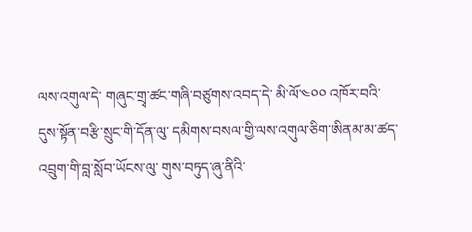ལས་འགུལ་དེ་ གཞུང་གྲྭ་ཚང་གཞི་བཙུགས་འབད་དེ་ མི་ལོ་༤༠༠ འཁོར་བའི་ དུས་སྟོན་བརྩི་སྲུང་གི་དོན་ལུ་ དམིགས་བསལ་གྱི་ལས་འགུལ་ཅིག་ཨིནམ་མ་ཚད་ འབྲུག་གི་བླ་སློབ་ཡོངས་ལུ་ གུས་བཏུད་ཞུ་ནིའི་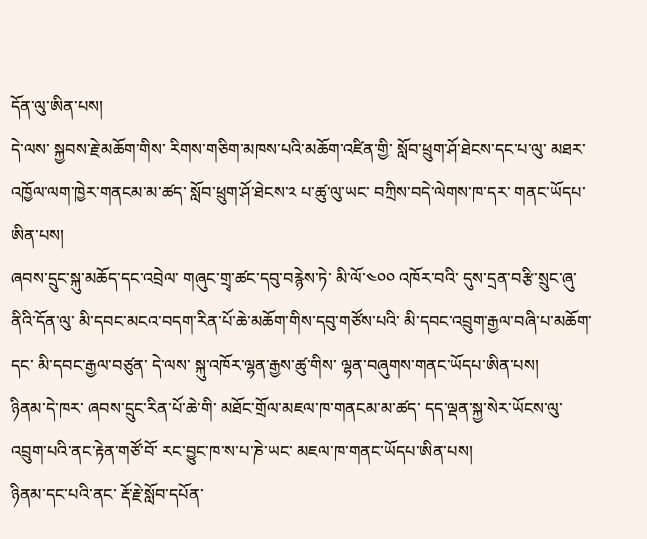དོན་ལུ་ཨིན་པས།
དེ་ལས་ སྐྱབས་རྗེ་མཆོག་གིས་ རིགས་གཅིག་མཁས་པའི་མཆོག་འཛིན་གྱི་ སློབ་ཕྲུག་ཤོ་ཐེངས་དང་པ་ལུ་ མཐར་འཁྱོལ་ལག་ཁྱེར་གནངམ་མ་ཚད་ སློབ་ཕྲུག་ཤོ་ཐེངས་༢ པ་ཚུ་ལུ་ཡང་ བཀྲིས་བདེ་ལེགས་ཁ་དར་ གནང་ཡོདཔ་ཨིན་པས།
ཞབས་དྲུང་སྐུ་མཆོད་དང་འབྲེལ་ གཞུང་གྲྭ་ཚང་དབུ་བརྙེས་ཏེ་ མི་ལོ་༤༠༠ འཁོར་བའི་ དུས་དྲན་བརྩི་སྲུང་ཞུ་ནིའི་དོན་ལུ་ མི་དབང་མངའ་བདག་རིན་པོ་ཆེ་མཆོག་གིས་དབུ་གཙོས་པའི་ མི་དབང་འབྲུག་རྒྱལ་བཞི་པ་མཆོག་དང་ མི་དབང་རྒྱལ་བཙུན་ དེ་ལས་ སྐུ་འཁོར་ལྷན་རྒྱས་ཚུ་གིས་ ལྷན་བཞུགས་གནང་ཡོདཔ་ཨིན་པས།
ཉིནམ་དེ་ཁར་ ཞབས་དྲུང་རིན་པོ་ཆེ་གི་ མཐོང་གྲོལ་མཇལ་ཁ་གནངམ་མ་ཚད་ དད་ལྡན་སྐྱ་སེར་ཡོངས་ལུ་ འབྲུག་པའི་ནང་རྟེན་གཙོ་བོ་ རང་བྱུང་ཁ་ས་པ་ཎེ་ཡང་ མཇལ་ཁ་གནང་ཡོདཔ་ཨིན་པས།
ཉིནམ་དང་པའི་ནང་ རྡོ་རྗེ་སློབ་དཔོན་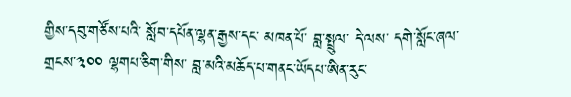གྱིས་དབུ་གཙོས་པའི་ སློབ་དཔོན་ལྷན་རྒྱས་དང་ མཁན་པོ་ བླ་སྤྲུལ་ དེ་ལས་ དགེ་སློང་ཞལ་གྲངས་༣༠༠ ལྷགཔ་ཅིག་གིས་ བླ་མའི་མཆོད་པ་གནང་ཡོདཔ་ཨིན་རུང་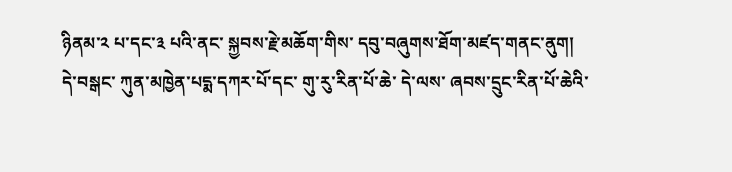ཉིནམ་༢ པ་དང་༣ པའི་ནང་ སྐྱབས་རྗེ་མཆོག་གིས་ དབུ་བཞུགས་ཐོག་མཛད་གནང་ནུག།
དེ་བསྒང་ ཀུན་མཁྱེན་པདྨ་དཀར་པོ་དང་ གུ་རུ་རིན་པོ་ཆེ་ དེ་ལས་ ཞབས་དྲུང་རིན་པོ་ཆེའི་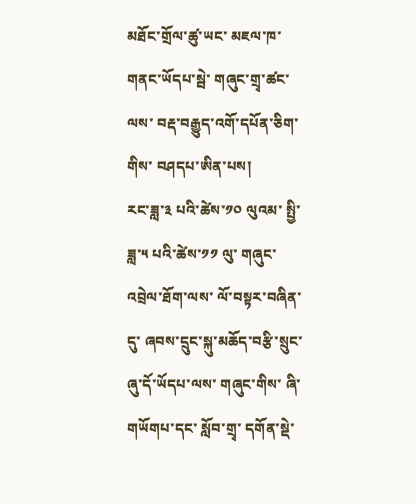མཐོང་གྲོལ་ཚུ་ཡང་ མཇལ་ཁ་གནང་ཡོདཔ་སྦེ་ གཞུང་གྲྭ་ཚང་ལས་ བརྡ་བརྒྱུད་འགོ་དཔོན་ཅིག་གིས་ བཤདཔ་ཨིན་པས།
རང་ཟླ་༣ པའི་ཚེས་༡༠ ལུའམ་ སྤྱི་ཟླ་༥ པའི་ཚེས་༡༡ ལུ་ གཞུང་འབྲེལ་ཐོག་ལས་ ལོ་བསྟར་བཞིན་དུ་ ཞབས་དྲུང་སྐུ་མཆོད་བརྩི་སྲུང་ཞུ་དོ་ཡོདཔ་ལས་ གཞུང་གིས་ ཞི་གཡོགཔ་དང་ སློབ་གྲྭ་ དགོན་སྡེ་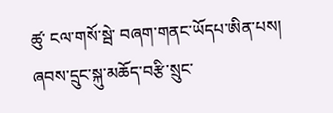ཚུ་ ངལ་གསོ་སྦེ་ བཞག་གནང་ཡོདཔ་ཨིན་པས།
ཞབས་དྲུང་སྐུ་མཆོད་བརྩི་སྲུང་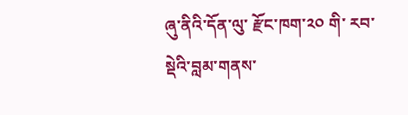ཞུ་ནིའི་དོན་ལུ་ རྫོང་ཁག་༢༠ གི་ རབ་སྡེའི་བླམ་གནས་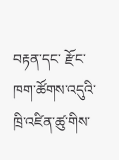བརྟན་དང་ རྫོང་ཁག་ཚོགས་འདུའི་ཁྲི་འཛིན་ཚུ་གིས་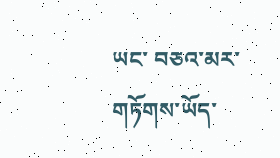ཡང་ བཅའ་མར་གཏོགས་ཡོད་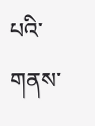པའི་གནས་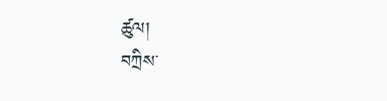ཚུལ།
བཀྲིས་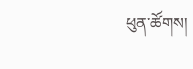ཕུན་ཚོགས།